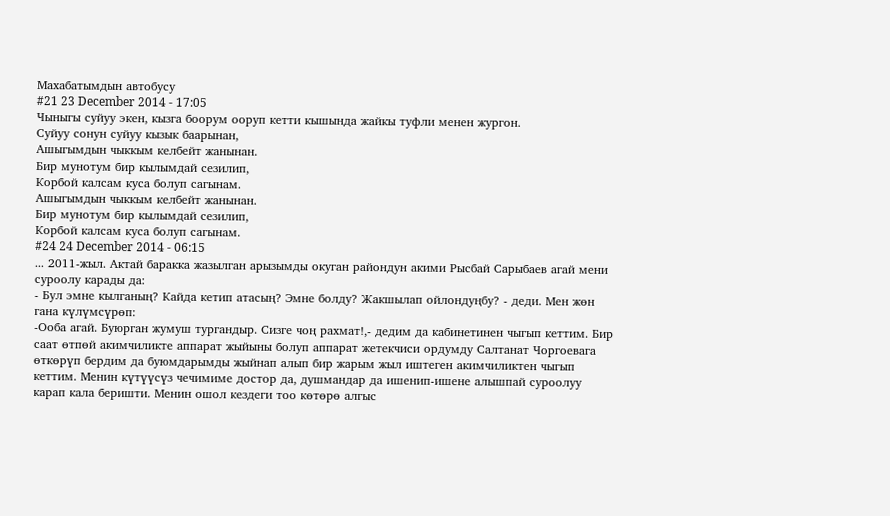Махабатымдын автобусу
#21 23 December 2014 - 17:05
Чыныгы суйуу экен, кызга боорум ооруп кетти кышында жайкы туфли менен жургон.
Суйуу сонун суйуу кызык баарынан,
Ашыгымдын чыккым келбейт жанынан.
Бир мунотум бир кылымдай сезилип,
Корбой калсам куса болуп сагынам.
Ашыгымдын чыккым келбейт жанынан.
Бир мунотум бир кылымдай сезилип,
Корбой калсам куса болуп сагынам.
#24 24 December 2014 - 06:15
... 2011-жыл. Актай баракка жазылган арызымды окуган райондун акими Рысбай Сарыбаев агай мени суроолу карады да:
- Бул эмне кылганың? Кайда кетип атасың? Эмне болду? Жакшылап ойлондуңбу? - деди. Мен жөн гана күлүмсүрөп:
-Ооба агай. Буюрган жумуш тургандыр. Сизге чоң рахмат!,- дедим да кабинетинен чыгып кеттим. Бир саат өтпөй акимчиликте аппарат жыйыны болуп аппарат жетекчиси ордумду Салтанат Чоргоевага өткөрүп бердим да буюмдарымды жыйнап алып бир жарым жыл иштеген акимчиликтен чыгып кеттим. Менин күтүүсүз чечимиме достор да, душмандар да ишенип-ишене алышпай суроолуу карап кала беришти. Менин ошол кездеги тоо көтөрө алгыс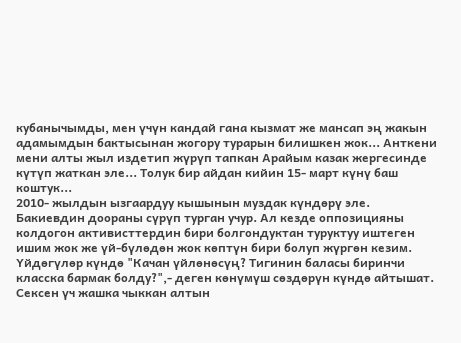кубанычымды, мен үчүн кандай гана кызмат же мансап эң жакын адамымдын бактысынан жогору турарын билишкен жок... Анткени мени алты жыл издетип жүрүп тапкан Арайым казак жергесинде күтүп жаткан эле... Толук бир айдан кийин 15- март күнү баш коштук...
2010- жылдын ызгаардуу кышынын муздак күндөрү эле. Бакиевдин доораны сүрүп турган учур. Ал кезде оппозицияны колдогон активисттердин бири болгондуктан туруктуу иштеген ишим жок же үй-бүлөдөн жок көптүн бири болуп жүргөн кезим. Үйдөгүлөр күндө "Качан үйлөнөсүң? Тигинин баласы биринчи класска бармак болду?",- деген көнүмүш сөздөрүн күндө айтышат. Сексен үч жашка чыккан алтын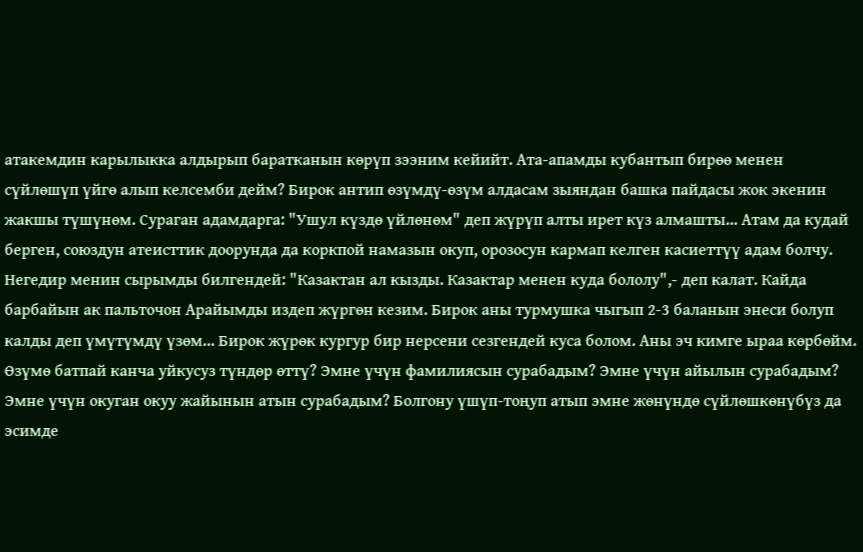атакемдин карылыкка алдырып баратканын көрүп зээним кейийт. Ата-апамды кубантып бирөө менен сүйлөшүп үйгө алып келсемби дейм? Бирок антип өзүмдү-өзүм алдасам зыяндан башка пайдасы жок экенин жакшы түшүнөм. Сураган адамдарга: "Ушул күздө үйлөнөм" деп жүрүп алты ирет күз алмашты... Атам да кудай берген, союздун атеисттик доорунда да коркпой намазын окуп, орозосун кармап келген касиеттүү адам болчу. Негедир менин сырымды билгендей: "Казактан ал кызды. Казактар менен куда бололу",- деп калат. Кайда барбайын ак пальточон Арайымды издеп жүргөн кезим. Бирок аны турмушка чыгып 2-3 баланын энеси болуп калды деп үмүтүмдү үзөм... Бирок жүрөк кургур бир нерсени сезгендей куса болом. Аны эч кимге ыраа көрбөйм. Өзүмө батпай канча уйкусуз түндөр өттү? Эмне үчүн фамилиясын сурабадым? Эмне үчүн айылын сурабадым? Эмне үчүн окуган окуу жайынын атын сурабадым? Болгону үшүп-тоңуп атып эмне жөнүндө сүйлөшкөнүбүз да эсимде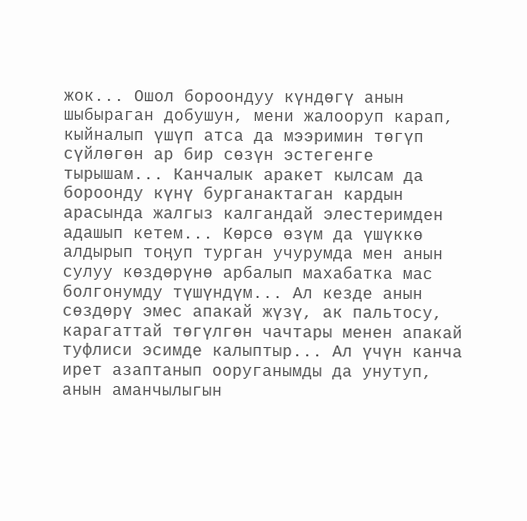жок... Ошол бороондуу күндөгү анын шыбыраган добушун, мени жалооруп карап, кыйналып үшүп атса да мээримин төгүп сүйлөгөн ар бир сөзүн эстегенге тырышам... Канчалык аракет кылсам да бороонду күнү бурганактаган кардын арасында жалгыз калгандай элестеримден адашып кетем... Көрсө өзүм да үшүккө алдырып тоңуп турган учурумда мен анын сулуу көздөрүнө арбалып махабатка мас болгонумду түшүндүм... Ал кезде анын сөздөрү эмес апакай жүзү, ак пальтосу, карагаттай төгүлгөн чачтары менен апакай туфлиси эсимде калыптыр... Ал үчүн канча ирет азаптанып ооруганымды да унутуп, анын аманчылыгын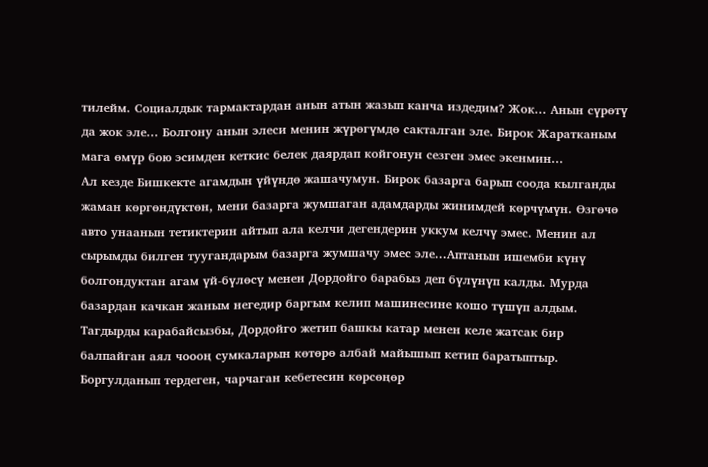тилейм. Социалдык тармактардан анын атын жазып канча издедим? Жок... Анын сүрөтү да жок эле... Болгону анын элеси менин жүрөгүмдө сакталган эле. Бирок Жаратканым мага өмүр бою эсимден кеткис белек даярдап койгонун сезген эмес экенмин...
Ал кезде Бишкекте агамдын үйүндө жашачумун. Бирок базарга барып соода кылганды жаман көргөндүктөн, мени базарга жумшаган адамдарды жинимдей көрчүмүн. Өзгөчө авто унаанын тетиктерин айтып ала келчи дегендерин уккум келчү эмес. Менин ал сырымды билген туугандарым базарга жумшачу эмес эле...Аптанын ишемби күнү болгондуктан агам үй-бүлөсү менен Дордойго барабыз деп бүлүнүп калды. Мурда базардан качкан жаным негедир баргым келип машинесине кошо түшүп алдым. Тагдырды карабайсызбы, Дордойго жетип башкы катар менен келе жатсак бир балпайган аял чоооң сумкаларын көтөрө албай майышып кетип баратыптыр. Боргулданып тердеген, чарчаган кебетесин көрсөңөр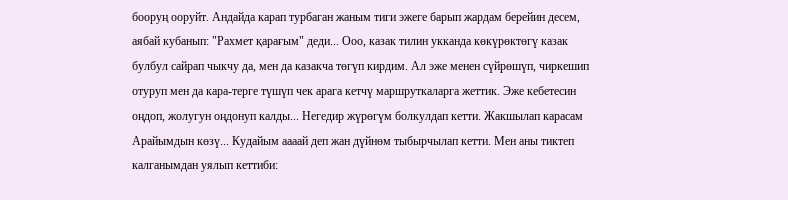бооруң ооруйт. Андайда карап турбаган жаным тиги эжеге барып жардам берейин десем, аябай кубанып: "Рахмет қарағым" деди... Ооо, казак тилин укканда көкүрөктөгү казак булбул сайрап чыкчу да, мен да казакча төгүп кирдим. Ал эже менен сүйрөшүп, чиркешип отуруп мен да кара-терге түшүп чек арага кетчү маршруткаларга жеттик. Эже кебетесин оңдоп, жолугун оңдонуп калды... Негедир жүрөгүм болкулдап кетти. Жакшылап карасам Арайымдын көзү... Кудайым аааай деп жан дүйнөм тыбырчылап кетти. Мен аны тиктеп калганымдан уялып кеттиби: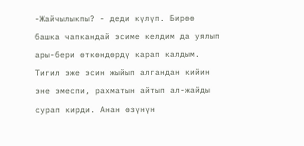-Жайчылыкпы? - деди күлүп. Бирөө башка чапкандай эсиме келдим да уялып ары-бери өткөндөрдү карап калдым. Тигил эже эсин жыйып алгандан кийин эне эмеспи, рахматын айтып ал-жайды сурап кирди. Анан өзүнүн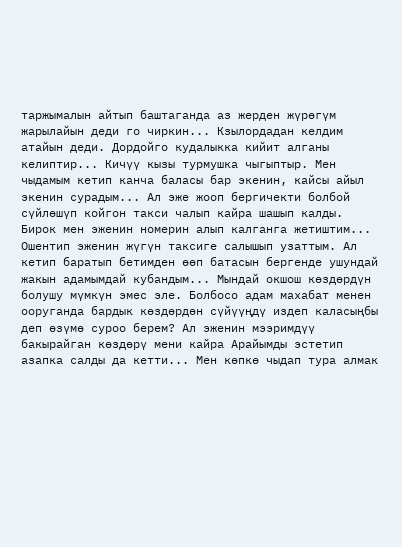таржымалын айтып баштаганда аз жерден жүрөгүм жарылайын деди го чиркин... Кзылордадан келдим атайын деди. Дордойго кудалыкка кийит алганы келиптир... Кичүү кызы турмушка чыгыптыр. Мен чыдамым кетип канча баласы бар экенин, кайсы айыл экенин сурадым... Ал эже жооп бергичекти болбой сүйлөшүп койгон такси чалып кайра шашып калды. Бирок мен эженин номерин алып калганга жетиштим... Ошентип эженин жүгүн таксиге салышып узаттым. Ал кетип баратып бетимден өөп батасын бергенде ушундай жакын адамымдай кубандым... Мындай окшош көздөрдүн болушу мүмкүн эмес эле. Болбосо адам махабат менен ооруганда бардык көздөрдөн сүйүүңдү издеп каласыңбы деп өзүмө суроо берем? Ал эженин мээримдүү бакырайган көздөрү мени кайра Арайымды эстетип азапка салды да кетти... Мен көпкө чыдап тура алмак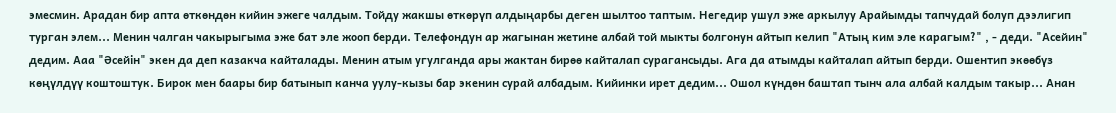эмесмин. Арадан бир апта өткөндөн кийин эжеге чалдым. Тойду жакшы өткөрүп алдыңарбы деген шылтоо таптым. Негедир ушул эже аркылуу Арайымды тапчудай болуп дээлигип турган элем... Менин чалган чакырыгыма эже бат эле жооп берди. Телефондун ар жагынан жетине албай той мыкты болгонун айтып келип "Атың ким эле карагым?" , - деди. "Асейин" дедим. Ааа "Әсейін" экен да деп казакча кайталады. Менин атым угулганда ары жактан бирөө кайталап сурагансыды. Ага да атымды кайталап айтып берди. Ошентип экөөбүз көңүлдүү коштоштук. Бирок мен баары бир батынып канча уулу-кызы бар экенин сурай албадым. Кийинки ирет дедим... Ошол күндөн баштап тынч ала албай калдым такыр... Анан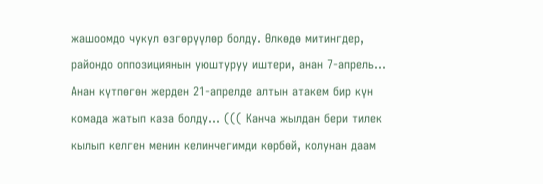жашоомдо чукул өзгөрүүлөр болду. Өлкөдө митингдер, райондо оппозициянын уюштуруу иштери, анан 7-апрель... Анан күтпөгөн жерден 21-апрелде алтын атакем бир күн комада жатып каза болду... ((( Канча жылдан бери тилек кылып келген менин келинчегимди көрбөй, колунан даам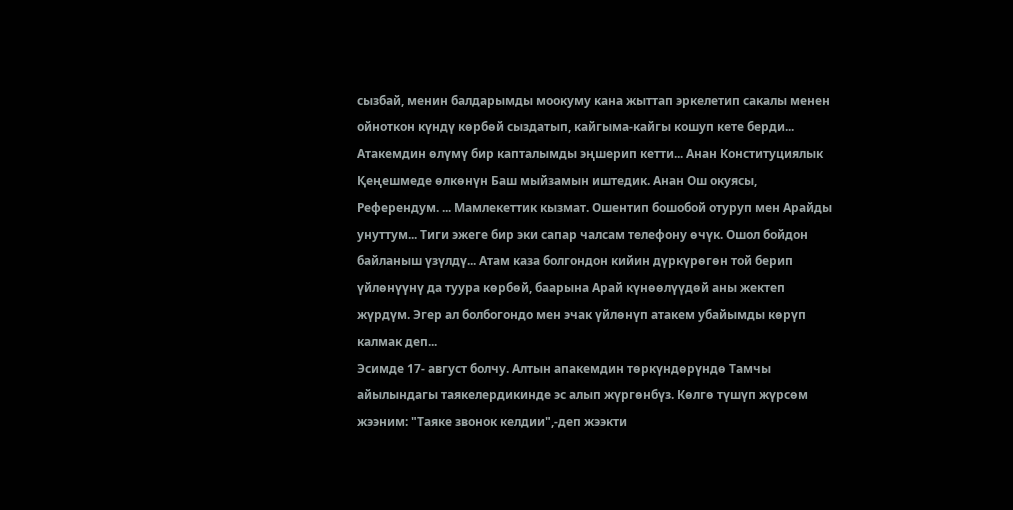сызбай, менин балдарымды моокуму кана жыттап эркелетип сакалы менен ойноткон күндү көрбөй сыздатып, кайгыма-кайгы кошуп кете берди... Атакемдин өлүмү бир капталымды эңшерип кетти... Анан Конституциялык Қеңешмеде өлкөнүн Баш мыйзамын иштедик. Анан Ош окуясы, Референдум. ... Мамлекеттик кызмат. Ошентип бошобой отуруп мен Арайды унуттум... Тиги эжеге бир эки сапар чалсам телефону өчүк. Ошол бойдон байланыш үзүлдү... Атам каза болгондон кийин дүркүрөгөн той берип үйлөнүүнү да туура көрбөй, баарына Арай күнөөлүүдөй аны жектеп жүрдүм. Эгер ал болбогондо мен эчак үйлөнүп атакем убайымды көрүп калмак деп...
Эсимде 17- август болчу. Алтын апакемдин төркүндөрүндө Тамчы айылындагы таякелердикинде эс алып жүргөнбүз. Көлгө түшүп жүрсөм жээним: "Таяке звонок келдии",-деп жээкти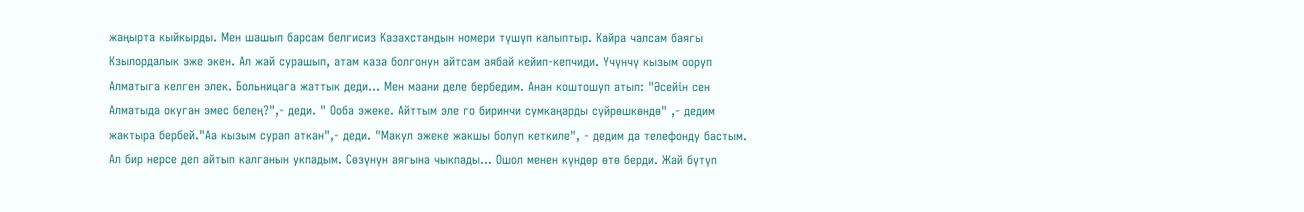жаңырта кыйкырды. Мен шашып барсам белгисиз Казахстандын номери түшүп калыптыр. Кайра чалсам баягы Кзылордалык эже экен. Ал жай сурашып, атам каза болгонун айтсам аябай кейип-кепчиди. Үчүнчү кызым ооруп Алматыга келген элек. Больницага жаттык деди... Мен маани деле бербедим. Анан коштошуп атып: "Әсейін сен Алматыда окуган эмес белең?",- деди. " Ооба эжеке. Айттым эле го биринчи сумкаңарды сүйрөшкөндө" ,- дедим жактыра бербей."Аа кызым сурап аткан",- деди. "Макул эжеке жакшы болуп кеткиле", - дедим да телефонду бастым. Ал бир нерсе деп айтып калганын укпадым. Сөзүнүн аягына чыкпады... Ошол менен күндөр өтө берди. Жай бүтүп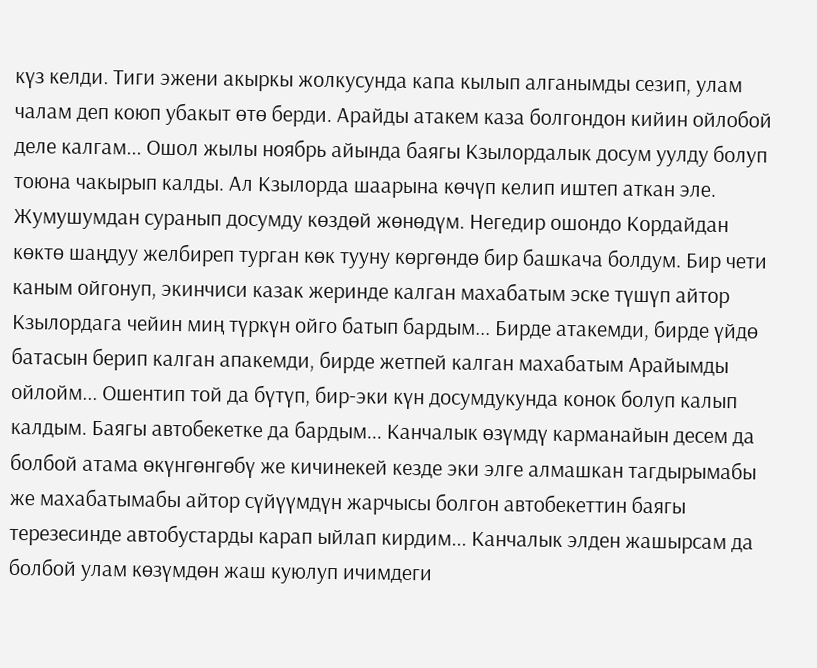күз келди. Тиги эжени акыркы жолкусунда капа кылып алганымды сезип, улам чалам деп коюп убакыт өтө берди. Арайды атакем каза болгондон кийин ойлобой деле калгам... Ошол жылы ноябрь айында баягы Кзылордалык досум уулду болуп тоюна чакырып калды. Ал Кзылорда шаарына көчүп келип иштеп аткан эле. Жумушумдан суранып досумду көздөй жөнөдүм. Негедир ошондо Кордайдан көктө шаңдуу желбиреп турган көк тууну көргөндө бир башкача болдум. Бир чети каным ойгонуп, экинчиси казак жеринде калган махабатым эске түшүп айтор Кзылордага чейин миң түркүн ойго батып бардым... Бирде атакемди, бирде үйдө батасын берип калган апакемди, бирде жетпей калган махабатым Арайымды ойлойм... Ошентип той да бүтүп, бир-эки күн досумдукунда конок болуп калып калдым. Баягы автобекетке да бардым... Канчалык өзүмдү карманайын десем да болбой атама өкүнгөнгөбү же кичинекей кезде эки элге алмашкан тагдырымабы же махабатымабы айтор сүйүүмдүн жарчысы болгон автобекеттин баягы терезесинде автобустарды карап ыйлап кирдим... Канчалык элден жашырсам да болбой улам көзүмдөн жаш куюлуп ичимдеги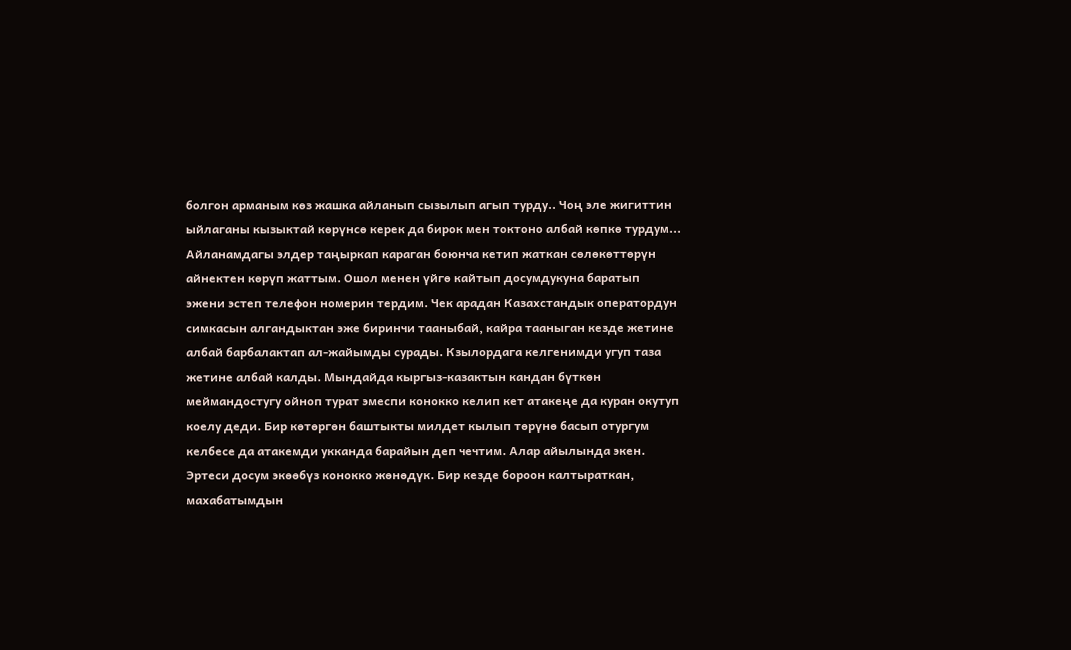болгон арманым көз жашка айланып сызылып агып турду.. Чоң эле жигиттин ыйлаганы кызыктай көрүнсө керек да бирок мен токтоно албай көпкө турдум... Айланамдагы элдер таңыркап караган боюнча кетип жаткан сөлөкөттөрүн айнектен көрүп жаттым. Ошол менен үйгө кайтып досумдукуна баратып эжени эстеп телефон номерин тердим. Чек арадан Казахстандык оператордун симкасын алгандыктан эже биринчи тааныбай, кайра тааныган кезде жетине албай барбалактап ал-жайымды сурады. Кзылордага келгенимди угуп таза жетине албай калды. Мындайда кыргыз-казактын кандан бүткөн меймандостугу ойноп турат эмеспи конокко келип кет атакеңе да куран окутуп коелу деди. Бир көтөргөн баштыкты милдет кылып төрүнө басып отургум келбесе да атакемди укканда барайын деп чечтим. Алар айылында экен. Эртеси досум экөөбүз конокко жөнөдүк. Бир кезде бороон калтыраткан, махабатымдын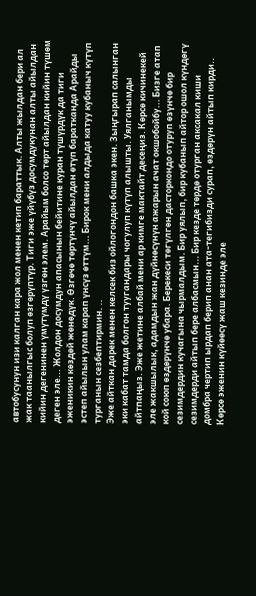автобусунун изи калган кара жол менен кетип бараттык. Алты жылдан бери ал жак таанылгыс болуп өзгөрүптүр. Тиги эже үйүбүз досумдукунан алты айылдан кийин дегенинен үмүтүмдү үзгөн элем. Арайым болсо төрт айылдан кийин түшөм деген эле... Жолдон досумдун апасынын бейитине куран түшүрдүк да тиги эженикин көздөй жөнөдүк. Өзгөчө төртүнчү айылдан өтүп баратканда Арайды эстеп айылын улам карап үнсүз өттүм... Бирок мени алдыда катуу кубаныч күтүп турганын сезбептирмин. ..
Эже айткан дарек менен келсек биз ойлогондон башка экен. Зыңгырап салынган эки кабат тамда болгон туугандары чогулуп күтүп алышты. Уялганымды айтпаңыз. Эже жетине албай мени ар кимге мактайт десеңиз. Көрсө кичинекей эле жакшылык, адамдын жан дүйнөсүнүн ажарын ачат окшобойбу... Бизге атап кой союп өздөрүнчө убара. Берекеси төгүлгөн дасторкондо отуруп өзүнчө бир сезимдердин кучагына чырмалдым. Бир уялып, бир кубанып айтор ошол күндөгү сезимдерди айтып бере албасмын... Бир кезде төрдө отурган аксакал киши домбра чертип ырдап берип анан ата-тегибизди сурап, өздөрүн айтып кирди.. Көрсө эженин күйөөсү жаш кезинде эле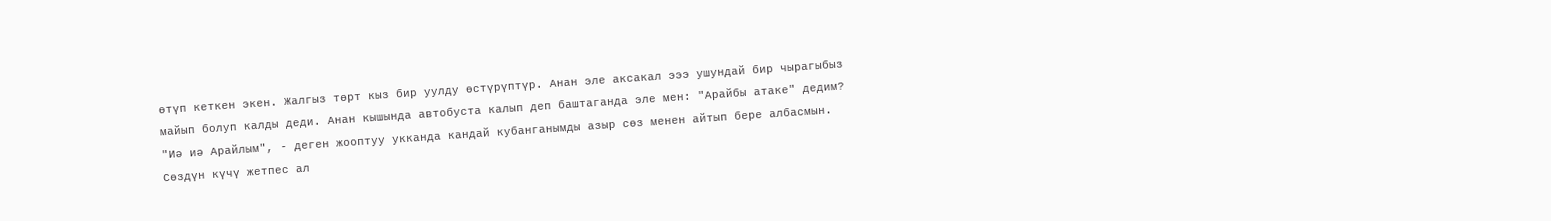өтүп кеткен экен. Жалгыз төрт кыз бир уулду өстүрүптүр. Анан эле аксакал эээ ушундай бир чырагыбыз майып болуп калды деди. Анан кышында автобуста калып деп баштаганда эле мен: "Арайбы атаке" дедим? "Иә иә Арайлым", - деген жооптуу укканда кандай кубанганымды азыр сөз менен айтып бере албасмын. Сөздүн күчү жетпес ал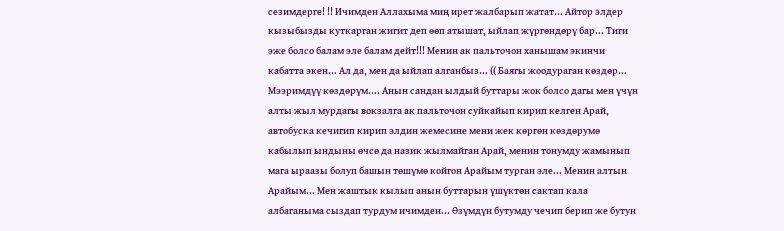сезимдерге! !! Ичимден Аллахыма миң ирет жалбарып жатат... Айтор элдер кызыбызды куткарган жигит деп өөп атышат, ыйлап жүргөндөрү бар... Тиги эже болсо балам эле балам дейт!!! Менин ак пальточон ханышам экинчи кабатта экен... Ал да, мен да ыйлап алганбыз... (( Баягы жоодураган көздөр... Мээримдүү көздөрүм.... Анын сандан ылдый буттары жок болсо дагы мен үчүн алты жыл мурдагы вокзалга ак пальточон суйкайып кирип келген Арай, автобуска кечигип кирип элдин жемесине мени жек көргөн көздөрумө кабылып ындыны өчсө да назик жылмайган Арай, менин тонумду жамынып мага ыраазы болуп башын төшүмө койгон Арайым турган эле... Менин алтын Арайым... Мен жаштык кылып анын буттарын үшүктөн сактап кала албаганыма сыздап турдум ичимден... Өзүмдүн бутумду чечип берип же бутун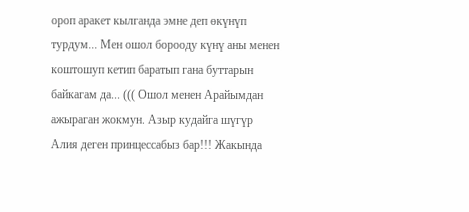ороп аракет кылганда эмне деп өкүнүп турдум... Мен ошол борооду күнү аны менен коштошуп кетип баратып гана буттарын байкагам да... ((( Ошол менен Арайымдан ажыраган жокмун. Азыр кудайга шүгүр Алия деген принцессабыз бар!!! Жакында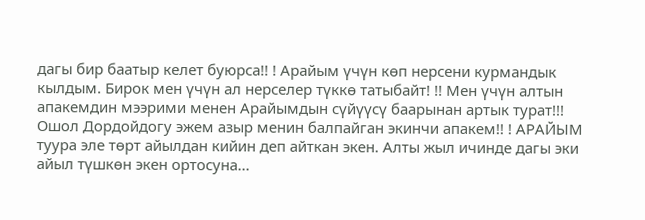дагы бир баатыр келет буюрса!! ! Арайым үчүн көп нерсени курмандык кылдым. Бирок мен үчүн ал нерселер түккө татыбайт! !! Мен үчүн алтын апакемдин мээрими менен Арайымдын сүйүүсү баарынан артык турат!!! Ошол Дордойдогу эжем азыр менин балпайган экинчи апакем!! ! АРАЙЫМ туура эле төрт айылдан кийин деп айткан экен. Алты жыл ичинде дагы эки айыл түшкөн экен ортосуна...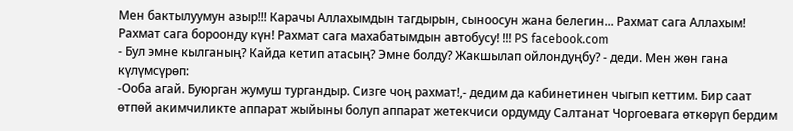Мен бактылуумун азыр!!! Карачы Аллахымдын тагдырын, сыноосун жана белегин... Рахмат сага Аллахым! Рахмат сага бороонду күн! Рахмат сага махабатымдын автобусу! !!! PS facebook.com
- Бул эмне кылганың? Кайда кетип атасың? Эмне болду? Жакшылап ойлондуңбу? - деди. Мен жөн гана күлүмсүрөп:
-Ооба агай. Буюрган жумуш тургандыр. Сизге чоң рахмат!,- дедим да кабинетинен чыгып кеттим. Бир саат өтпөй акимчиликте аппарат жыйыны болуп аппарат жетекчиси ордумду Салтанат Чоргоевага өткөрүп бердим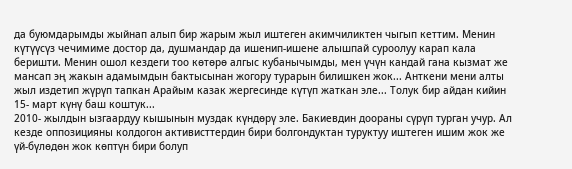да буюмдарымды жыйнап алып бир жарым жыл иштеген акимчиликтен чыгып кеттим. Менин күтүүсүз чечимиме достор да, душмандар да ишенип-ишене алышпай суроолуу карап кала беришти. Менин ошол кездеги тоо көтөрө алгыс кубанычымды, мен үчүн кандай гана кызмат же мансап эң жакын адамымдын бактысынан жогору турарын билишкен жок... Анткени мени алты жыл издетип жүрүп тапкан Арайым казак жергесинде күтүп жаткан эле... Толук бир айдан кийин 15- март күнү баш коштук...
2010- жылдын ызгаардуу кышынын муздак күндөрү эле. Бакиевдин доораны сүрүп турган учур. Ал кезде оппозицияны колдогон активисттердин бири болгондуктан туруктуу иштеген ишим жок же үй-бүлөдөн жок көптүн бири болуп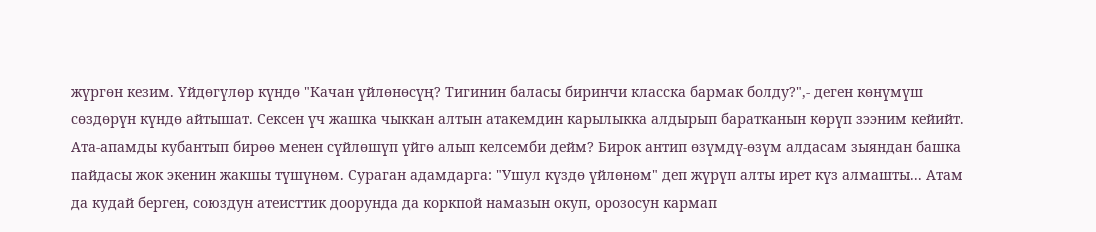жүргөн кезим. Үйдөгүлөр күндө "Качан үйлөнөсүң? Тигинин баласы биринчи класска бармак болду?",- деген көнүмүш сөздөрүн күндө айтышат. Сексен үч жашка чыккан алтын атакемдин карылыкка алдырып баратканын көрүп зээним кейийт. Ата-апамды кубантып бирөө менен сүйлөшүп үйгө алып келсемби дейм? Бирок антип өзүмдү-өзүм алдасам зыяндан башка пайдасы жок экенин жакшы түшүнөм. Сураган адамдарга: "Ушул күздө үйлөнөм" деп жүрүп алты ирет күз алмашты... Атам да кудай берген, союздун атеисттик доорунда да коркпой намазын окуп, орозосун кармап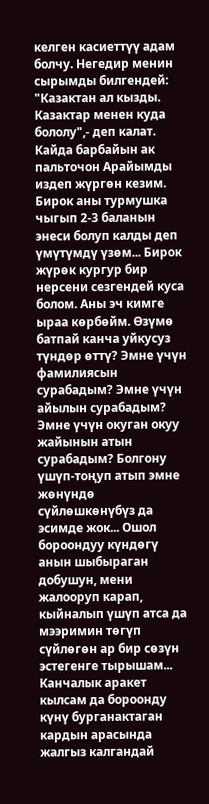келген касиеттүү адам болчу. Негедир менин сырымды билгендей: "Казактан ал кызды. Казактар менен куда бололу",- деп калат. Кайда барбайын ак пальточон Арайымды издеп жүргөн кезим. Бирок аны турмушка чыгып 2-3 баланын энеси болуп калды деп үмүтүмдү үзөм... Бирок жүрөк кургур бир нерсени сезгендей куса болом. Аны эч кимге ыраа көрбөйм. Өзүмө батпай канча уйкусуз түндөр өттү? Эмне үчүн фамилиясын сурабадым? Эмне үчүн айылын сурабадым? Эмне үчүн окуган окуу жайынын атын сурабадым? Болгону үшүп-тоңуп атып эмне жөнүндө сүйлөшкөнүбүз да эсимде жок... Ошол бороондуу күндөгү анын шыбыраган добушун, мени жалооруп карап, кыйналып үшүп атса да мээримин төгүп сүйлөгөн ар бир сөзүн эстегенге тырышам... Канчалык аракет кылсам да бороонду күнү бурганактаган кардын арасында жалгыз калгандай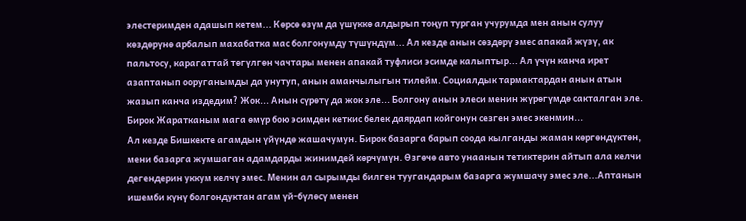элестеримден адашып кетем... Көрсө өзүм да үшүккө алдырып тоңуп турган учурумда мен анын сулуу көздөрүнө арбалып махабатка мас болгонумду түшүндүм... Ал кезде анын сөздөрү эмес апакай жүзү, ак пальтосу, карагаттай төгүлгөн чачтары менен апакай туфлиси эсимде калыптыр... Ал үчүн канча ирет азаптанып ооруганымды да унутуп, анын аманчылыгын тилейм. Социалдык тармактардан анын атын жазып канча издедим? Жок... Анын сүрөтү да жок эле... Болгону анын элеси менин жүрөгүмдө сакталган эле. Бирок Жаратканым мага өмүр бою эсимден кеткис белек даярдап койгонун сезген эмес экенмин...
Ал кезде Бишкекте агамдын үйүндө жашачумун. Бирок базарга барып соода кылганды жаман көргөндүктөн, мени базарга жумшаган адамдарды жинимдей көрчүмүн. Өзгөчө авто унаанын тетиктерин айтып ала келчи дегендерин уккум келчү эмес. Менин ал сырымды билген туугандарым базарга жумшачу эмес эле...Аптанын ишемби күнү болгондуктан агам үй-бүлөсү менен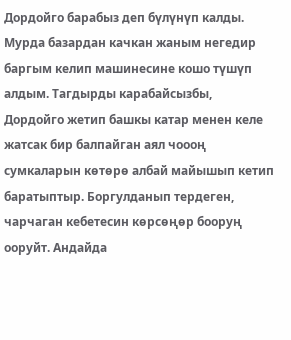Дордойго барабыз деп бүлүнүп калды. Мурда базардан качкан жаным негедир баргым келип машинесине кошо түшүп алдым. Тагдырды карабайсызбы, Дордойго жетип башкы катар менен келе жатсак бир балпайган аял чоооң сумкаларын көтөрө албай майышып кетип баратыптыр. Боргулданып тердеген, чарчаган кебетесин көрсөңөр бооруң ооруйт. Андайда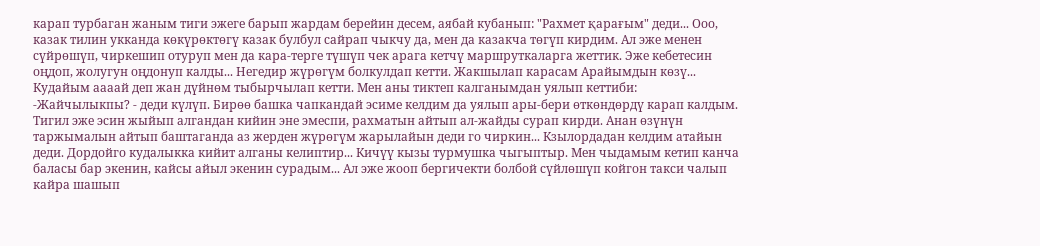карап турбаган жаным тиги эжеге барып жардам берейин десем, аябай кубанып: "Рахмет қарағым" деди... Ооо, казак тилин укканда көкүрөктөгү казак булбул сайрап чыкчу да, мен да казакча төгүп кирдим. Ал эже менен сүйрөшүп, чиркешип отуруп мен да кара-терге түшүп чек арага кетчү маршруткаларга жеттик. Эже кебетесин оңдоп, жолугун оңдонуп калды... Негедир жүрөгүм болкулдап кетти. Жакшылап карасам Арайымдын көзү... Кудайым аааай деп жан дүйнөм тыбырчылап кетти. Мен аны тиктеп калганымдан уялып кеттиби:
-Жайчылыкпы? - деди күлүп. Бирөө башка чапкандай эсиме келдим да уялып ары-бери өткөндөрдү карап калдым. Тигил эже эсин жыйып алгандан кийин эне эмеспи, рахматын айтып ал-жайды сурап кирди. Анан өзүнүн таржымалын айтып баштаганда аз жерден жүрөгүм жарылайын деди го чиркин... Кзылордадан келдим атайын деди. Дордойго кудалыкка кийит алганы келиптир... Кичүү кызы турмушка чыгыптыр. Мен чыдамым кетип канча баласы бар экенин, кайсы айыл экенин сурадым... Ал эже жооп бергичекти болбой сүйлөшүп койгон такси чалып кайра шашып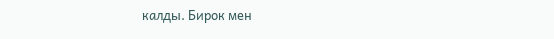калды. Бирок мен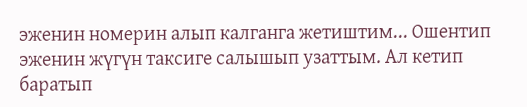эженин номерин алып калганга жетиштим... Ошентип эженин жүгүн таксиге салышып узаттым. Ал кетип баратып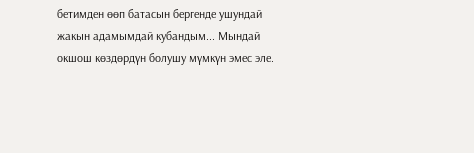бетимден өөп батасын бергенде ушундай жакын адамымдай кубандым... Мындай окшош көздөрдүн болушу мүмкүн эмес эле.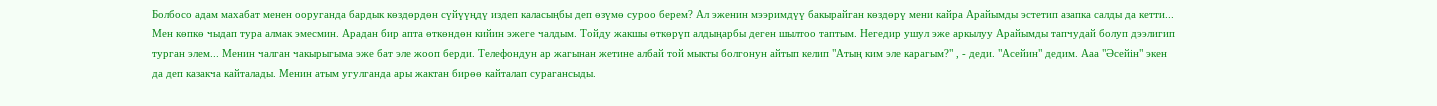Болбосо адам махабат менен ооруганда бардык көздөрдөн сүйүүңдү издеп каласыңбы деп өзүмө суроо берем? Ал эженин мээримдүү бакырайган көздөрү мени кайра Арайымды эстетип азапка салды да кетти... Мен көпкө чыдап тура алмак эмесмин. Арадан бир апта өткөндөн кийин эжеге чалдым. Тойду жакшы өткөрүп алдыңарбы деген шылтоо таптым. Негедир ушул эже аркылуу Арайымды тапчудай болуп дээлигип турган элем... Менин чалган чакырыгыма эже бат эле жооп берди. Телефондун ар жагынан жетине албай той мыкты болгонун айтып келип "Атың ким эле карагым?" , - деди. "Асейин" дедим. Ааа "Әсейін" экен да деп казакча кайталады. Менин атым угулганда ары жактан бирөө кайталап сурагансыды.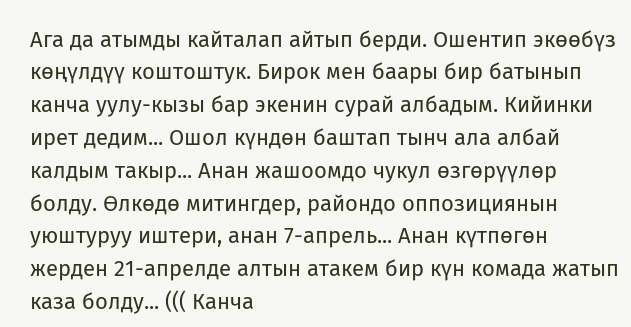Ага да атымды кайталап айтып берди. Ошентип экөөбүз көңүлдүү коштоштук. Бирок мен баары бир батынып канча уулу-кызы бар экенин сурай албадым. Кийинки ирет дедим... Ошол күндөн баштап тынч ала албай калдым такыр... Анан жашоомдо чукул өзгөрүүлөр болду. Өлкөдө митингдер, райондо оппозициянын уюштуруу иштери, анан 7-апрель... Анан күтпөгөн жерден 21-апрелде алтын атакем бир күн комада жатып каза болду... ((( Канча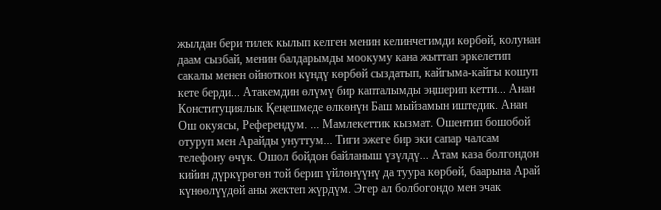жылдан бери тилек кылып келген менин келинчегимди көрбөй, колунан даам сызбай, менин балдарымды моокуму кана жыттап эркелетип сакалы менен ойноткон күндү көрбөй сыздатып, кайгыма-кайгы кошуп кете берди... Атакемдин өлүмү бир капталымды эңшерип кетти... Анан Конституциялык Қеңешмеде өлкөнүн Баш мыйзамын иштедик. Анан Ош окуясы, Референдум. ... Мамлекеттик кызмат. Ошентип бошобой отуруп мен Арайды унуттум... Тиги эжеге бир эки сапар чалсам телефону өчүк. Ошол бойдон байланыш үзүлдү... Атам каза болгондон кийин дүркүрөгөн той берип үйлөнүүнү да туура көрбөй, баарына Арай күнөөлүүдөй аны жектеп жүрдүм. Эгер ал болбогондо мен эчак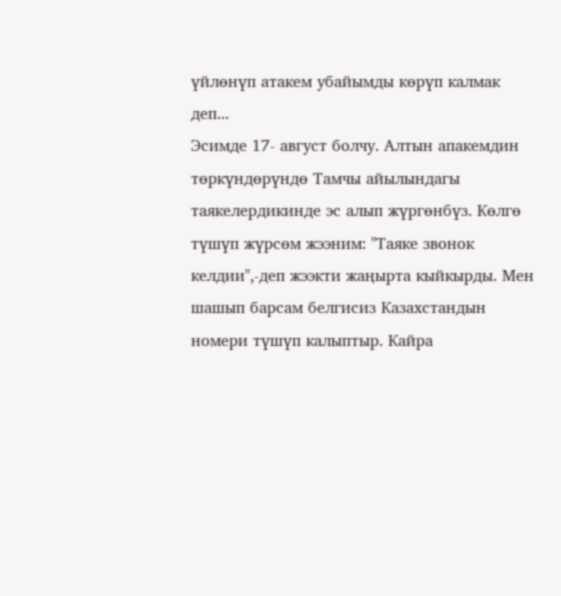үйлөнүп атакем убайымды көрүп калмак деп...
Эсимде 17- август болчу. Алтын апакемдин төркүндөрүндө Тамчы айылындагы таякелердикинде эс алып жүргөнбүз. Көлгө түшүп жүрсөм жээним: "Таяке звонок келдии",-деп жээкти жаңырта кыйкырды. Мен шашып барсам белгисиз Казахстандын номери түшүп калыптыр. Кайра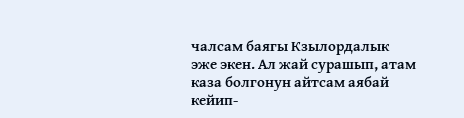чалсам баягы Кзылордалык эже экен. Ал жай сурашып, атам каза болгонун айтсам аябай кейип-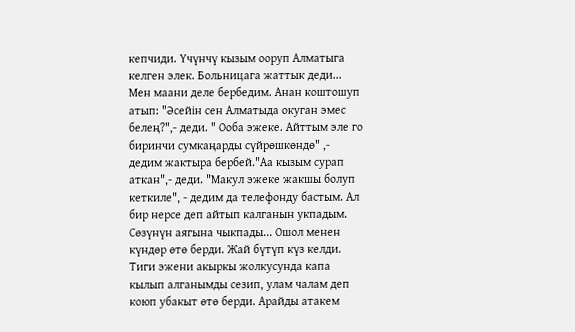кепчиди. Үчүнчү кызым ооруп Алматыга келген элек. Больницага жаттык деди... Мен маани деле бербедим. Анан коштошуп атып: "Әсейін сен Алматыда окуган эмес белең?",- деди. " Ооба эжеке. Айттым эле го биринчи сумкаңарды сүйрөшкөндө" ,- дедим жактыра бербей."Аа кызым сурап аткан",- деди. "Макул эжеке жакшы болуп кеткиле", - дедим да телефонду бастым. Ал бир нерсе деп айтып калганын укпадым. Сөзүнүн аягына чыкпады... Ошол менен күндөр өтө берди. Жай бүтүп күз келди. Тиги эжени акыркы жолкусунда капа кылып алганымды сезип, улам чалам деп коюп убакыт өтө берди. Арайды атакем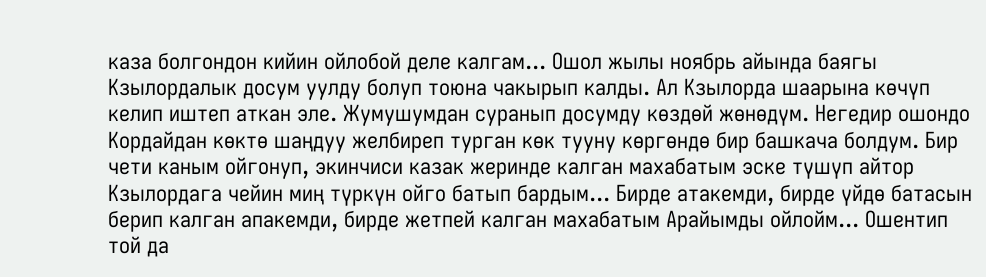каза болгондон кийин ойлобой деле калгам... Ошол жылы ноябрь айында баягы Кзылордалык досум уулду болуп тоюна чакырып калды. Ал Кзылорда шаарына көчүп келип иштеп аткан эле. Жумушумдан суранып досумду көздөй жөнөдүм. Негедир ошондо Кордайдан көктө шаңдуу желбиреп турган көк тууну көргөндө бир башкача болдум. Бир чети каным ойгонуп, экинчиси казак жеринде калган махабатым эске түшүп айтор Кзылордага чейин миң түркүн ойго батып бардым... Бирде атакемди, бирде үйдө батасын берип калган апакемди, бирде жетпей калган махабатым Арайымды ойлойм... Ошентип той да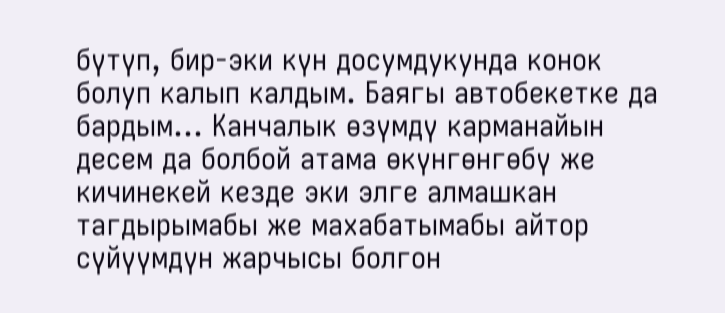бүтүп, бир-эки күн досумдукунда конок болуп калып калдым. Баягы автобекетке да бардым... Канчалык өзүмдү карманайын десем да болбой атама өкүнгөнгөбү же кичинекей кезде эки элге алмашкан тагдырымабы же махабатымабы айтор сүйүүмдүн жарчысы болгон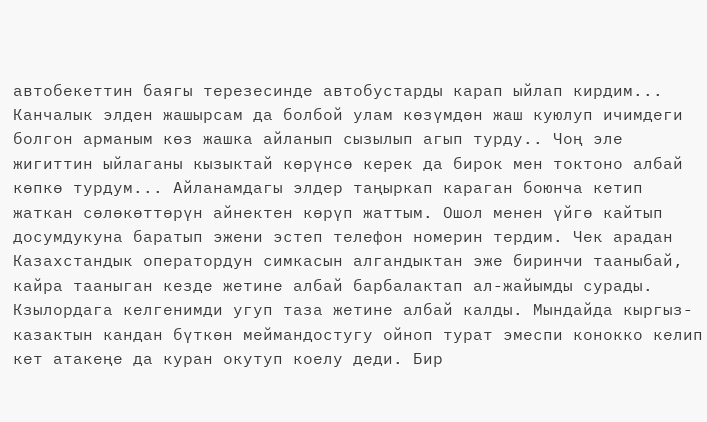автобекеттин баягы терезесинде автобустарды карап ыйлап кирдим... Канчалык элден жашырсам да болбой улам көзүмдөн жаш куюлуп ичимдеги болгон арманым көз жашка айланып сызылып агып турду.. Чоң эле жигиттин ыйлаганы кызыктай көрүнсө керек да бирок мен токтоно албай көпкө турдум... Айланамдагы элдер таңыркап караган боюнча кетип жаткан сөлөкөттөрүн айнектен көрүп жаттым. Ошол менен үйгө кайтып досумдукуна баратып эжени эстеп телефон номерин тердим. Чек арадан Казахстандык оператордун симкасын алгандыктан эже биринчи тааныбай, кайра тааныган кезде жетине албай барбалактап ал-жайымды сурады. Кзылордага келгенимди угуп таза жетине албай калды. Мындайда кыргыз-казактын кандан бүткөн меймандостугу ойноп турат эмеспи конокко келип кет атакеңе да куран окутуп коелу деди. Бир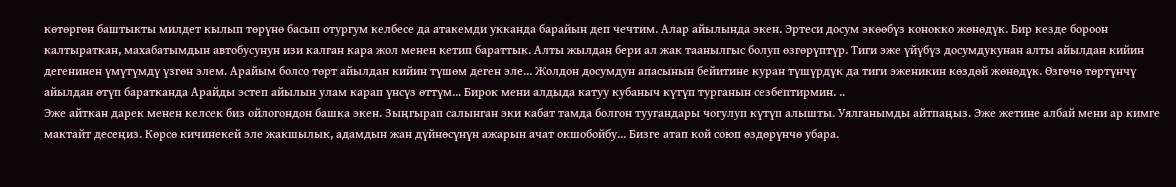көтөргөн баштыкты милдет кылып төрүнө басып отургум келбесе да атакемди укканда барайын деп чечтим. Алар айылында экен. Эртеси досум экөөбүз конокко жөнөдүк. Бир кезде бороон калтыраткан, махабатымдын автобусунун изи калган кара жол менен кетип бараттык. Алты жылдан бери ал жак таанылгыс болуп өзгөрүптүр. Тиги эже үйүбүз досумдукунан алты айылдан кийин дегенинен үмүтүмдү үзгөн элем. Арайым болсо төрт айылдан кийин түшөм деген эле... Жолдон досумдун апасынын бейитине куран түшүрдүк да тиги эженикин көздөй жөнөдүк. Өзгөчө төртүнчү айылдан өтүп баратканда Арайды эстеп айылын улам карап үнсүз өттүм... Бирок мени алдыда катуу кубаныч күтүп турганын сезбептирмин. ..
Эже айткан дарек менен келсек биз ойлогондон башка экен. Зыңгырап салынган эки кабат тамда болгон туугандары чогулуп күтүп алышты. Уялганымды айтпаңыз. Эже жетине албай мени ар кимге мактайт десеңиз. Көрсө кичинекей эле жакшылык, адамдын жан дүйнөсүнүн ажарын ачат окшобойбу... Бизге атап кой союп өздөрүнчө убара.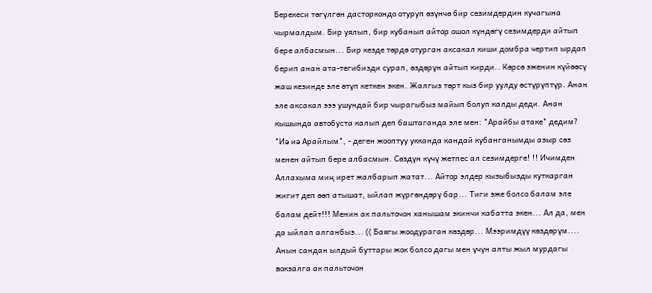Берекеси төгүлгөн дасторкондо отуруп өзүнчө бир сезимдердин кучагына чырмалдым. Бир уялып, бир кубанып айтор ошол күндөгү сезимдерди айтып бере албасмын... Бир кезде төрдө отурган аксакал киши домбра чертип ырдап берип анан ата-тегибизди сурап, өздөрүн айтып кирди.. Көрсө эженин күйөөсү жаш кезинде эле өтүп кеткен экен. Жалгыз төрт кыз бир уулду өстүрүптүр. Анан эле аксакал эээ ушундай бир чырагыбыз майып болуп калды деди. Анан кышында автобуста калып деп баштаганда эле мен: "Арайбы атаке" дедим? "Иә иә Арайлым", - деген жооптуу укканда кандай кубанганымды азыр сөз менен айтып бере албасмын. Сөздүн күчү жетпес ал сезимдерге! !! Ичимден Аллахыма миң ирет жалбарып жатат... Айтор элдер кызыбызды куткарган жигит деп өөп атышат, ыйлап жүргөндөрү бар... Тиги эже болсо балам эле балам дейт!!! Менин ак пальточон ханышам экинчи кабатта экен... Ал да, мен да ыйлап алганбыз... (( Баягы жоодураган көздөр... Мээримдүү көздөрүм.... Анын сандан ылдый буттары жок болсо дагы мен үчүн алты жыл мурдагы вокзалга ак пальточон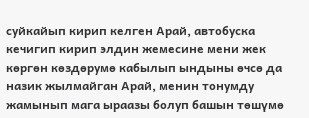суйкайып кирип келген Арай, автобуска кечигип кирип элдин жемесине мени жек көргөн көздөрумө кабылып ындыны өчсө да назик жылмайган Арай, менин тонумду жамынып мага ыраазы болуп башын төшүмө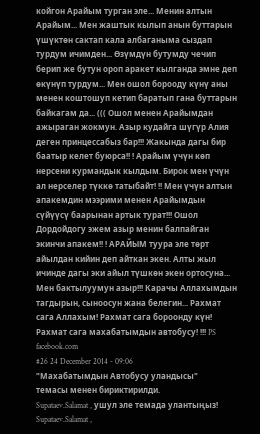койгон Арайым турган эле... Менин алтын Арайым... Мен жаштык кылып анын буттарын үшүктөн сактап кала албаганыма сыздап турдум ичимден... Өзүмдүн бутумду чечип берип же бутун ороп аракет кылганда эмне деп өкүнүп турдум... Мен ошол борооду күнү аны менен коштошуп кетип баратып гана буттарын байкагам да... ((( Ошол менен Арайымдан ажыраган жокмун. Азыр кудайга шүгүр Алия деген принцессабыз бар!!! Жакында дагы бир баатыр келет буюрса!! ! Арайым үчүн көп нерсени курмандык кылдым. Бирок мен үчүн ал нерселер түккө татыбайт! !! Мен үчүн алтын апакемдин мээрими менен Арайымдын сүйүүсү баарынан артык турат!!! Ошол Дордойдогу эжем азыр менин балпайган экинчи апакем!! ! АРАЙЫМ туура эле төрт айылдан кийин деп айткан экен. Алты жыл ичинде дагы эки айыл түшкөн экен ортосуна... Мен бактылуумун азыр!!! Карачы Аллахымдын тагдырын, сыноосун жана белегин... Рахмат сага Аллахым! Рахмат сага бороонду күн! Рахмат сага махабатымдын автобусу! !!! PS facebook.com
#26 24 December 2014 - 09:06
"Махабатымдын Автобусу уландысы"
темасы менен бириктирилди.
Supataev.Salamat , ушул эле темада улантыңыз!
Supataev.Salamat ,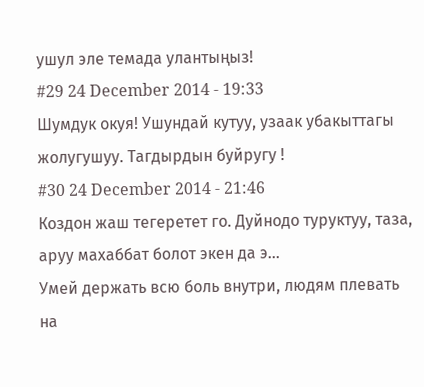ушул эле темада улантыңыз!
#29 24 December 2014 - 19:33
Шумдук окуя! Ушундай кутуу, узаак убакыттагы жолугушуу. Тагдырдын буйругу !
#30 24 December 2014 - 21:46
Коздон жаш тегеретет го. Дуйнодо туруктуу, таза, аруу махаббат болот экен да э...
Умей держать всю боль внутри, людям плевать на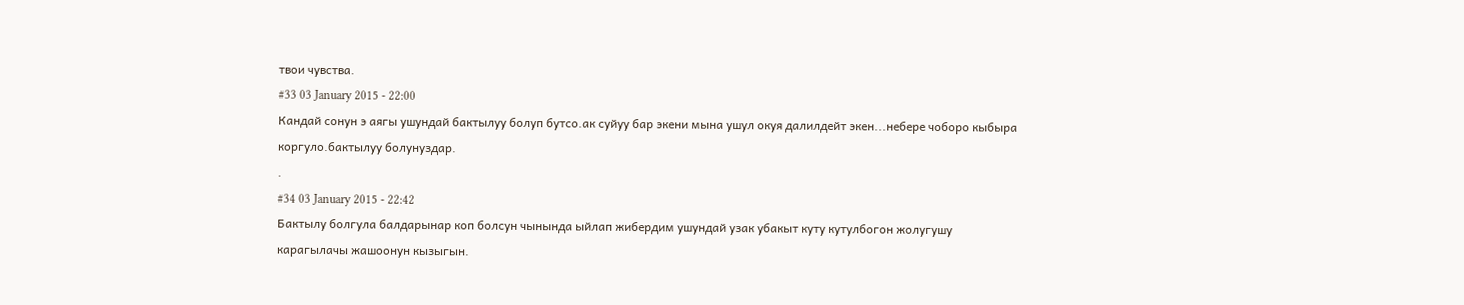твои чувства.
#33 03 January 2015 - 22:00
Кандай сонун э аягы ушундай бактылуу болуп бутсо.ак суйуу бар экени мына ушул окуя далилдейт экен...небере чоборо кыбыра коргуло.бактылуу болунуздар.
.
#34 03 January 2015 - 22:42
Бактылу болгула балдарынар коп болсун чынында ыйлап жибердим ушундай узак убакыт куту кутулбогон жолугушу карагылачы жашоонун кызыгын.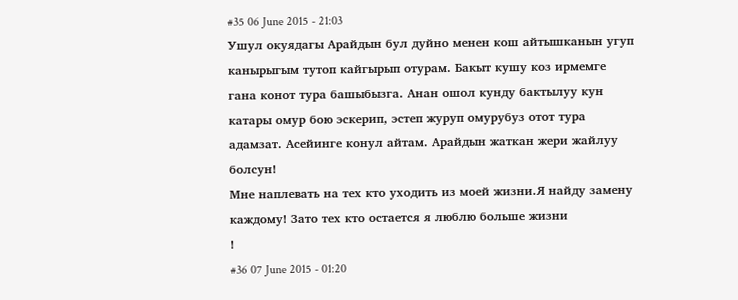#35 06 June 2015 - 21:03
Ушул окуядагы Арайдын бул дуйно менен кош айтышканын угуп канырыгым тутоп кайгырып отурам. Бакыт кушу коз ирмемге гана конот тура башыбызга. Анан ошол кунду бактылуу кун катары омур бою эскерип, эстеп журуп омурубуз отот тура адамзат. Асейинге конул айтам. Арайдын жаткан жери жайлуу болсун!
Мне наплевать на тех кто уходить из моей жизни.Я найду замену каждому! Зато тех кто остается я люблю больше жизни
!
#36 07 June 2015 - 01:20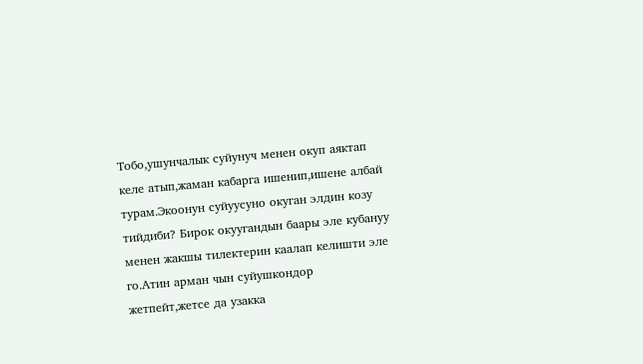Тобо,ушунчалык суйунуч менен окуп аяктап келе атып,жаман кабарга ишенип,ишене албай турам.Экоонун суйуусуно окуган элдин козу тийдиби? Бирок окуугандын баары эле кубануу менен жакшы тилектерин каалап келишти эле го.Атин арман чын суйушкондор жетпейт,жетсе да узакка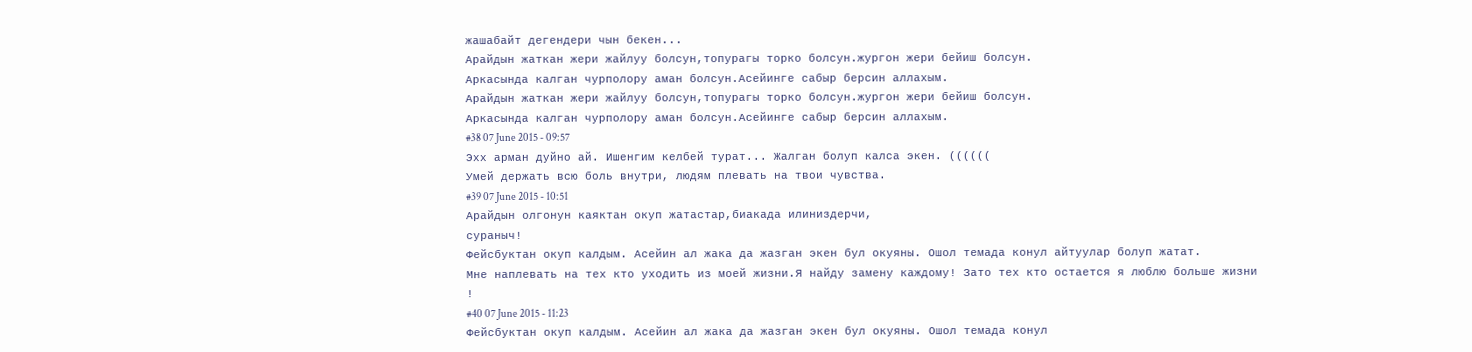жашабайт дегендери чын бекен...
Арайдын жаткан жери жайлуу болсун,топурагы торко болсун.жургон жери бейиш болсун.
Аркасында калган чурполору аман болсун.Асейинге сабыр берсин аллахым.
Арайдын жаткан жери жайлуу болсун,топурагы торко болсун.жургон жери бейиш болсун.
Аркасында калган чурполору аман болсун.Асейинге сабыр берсин аллахым.
#38 07 June 2015 - 09:57
Эхх арман дуйно ай. Ишенгим келбей турат... Жалган болуп калса экен. ((((((
Умей держать всю боль внутри, людям плевать на твои чувства.
#39 07 June 2015 - 10:51
Арайдын олгонун каяктан окуп жатастар,биакада илиниздерчи,
сураныч!
Фейсбуктан окуп калдым. Асейин ал жака да жазган экен бул окуяны. Ошол темада конул айтуулар болуп жатат.
Мне наплевать на тех кто уходить из моей жизни.Я найду замену каждому! Зато тех кто остается я люблю больше жизни
!
#40 07 June 2015 - 11:23
Фейсбуктан окуп калдым. Асейин ал жака да жазган экен бул окуяны. Ошол темада конул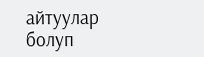айтуулар болуп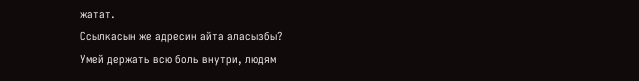жатат.
Ссылкасын же адресин айта аласызбы?
Умей держать всю боль внутри, людям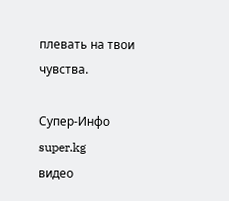плевать на твои чувства.

Супер-Инфо
super.kg
видео